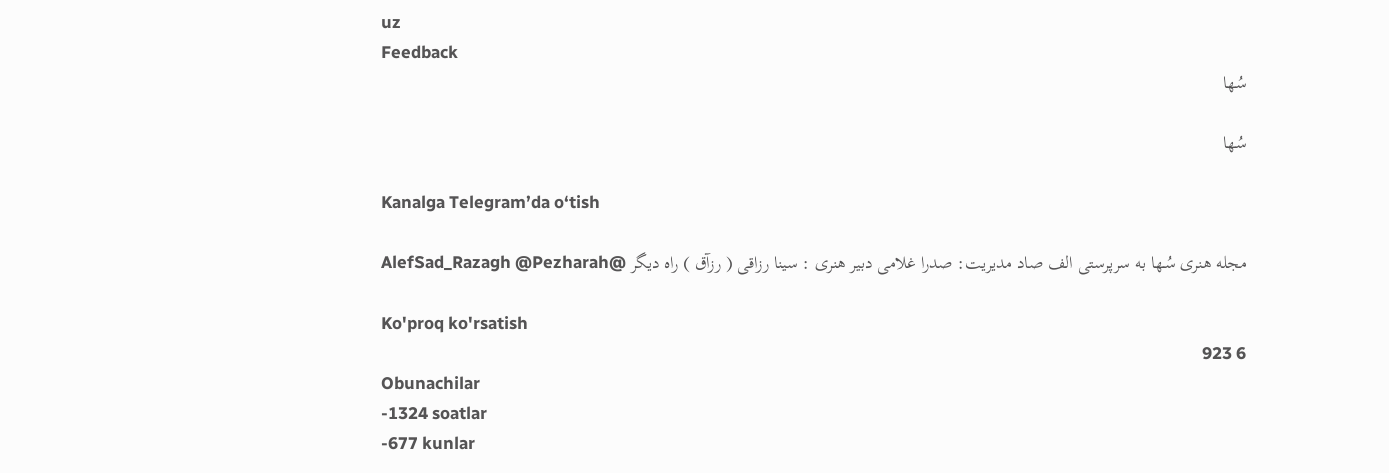uz
Feedback
سُها

سُها

Kanalga Telegram’da o‘tish

مجله هنری سُـها به سرپرستی الف صاد مدیریت: صدرا غلامی دبیر هنری : سینا رزاقی ( رزآق ) راه دیگر @AlefSad_Razagh @Pezharah

Ko'proq ko'rsatish
6 923
Obunachilar
-1324 soatlar
-677 kunlar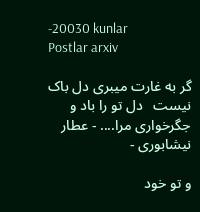-20030 kunlar
Postlar arxiv

گر به غارت میبری دل باک نیست   دل تو را باد و جگرخواری مرا.... - عطار نیشابوری -

و تو خود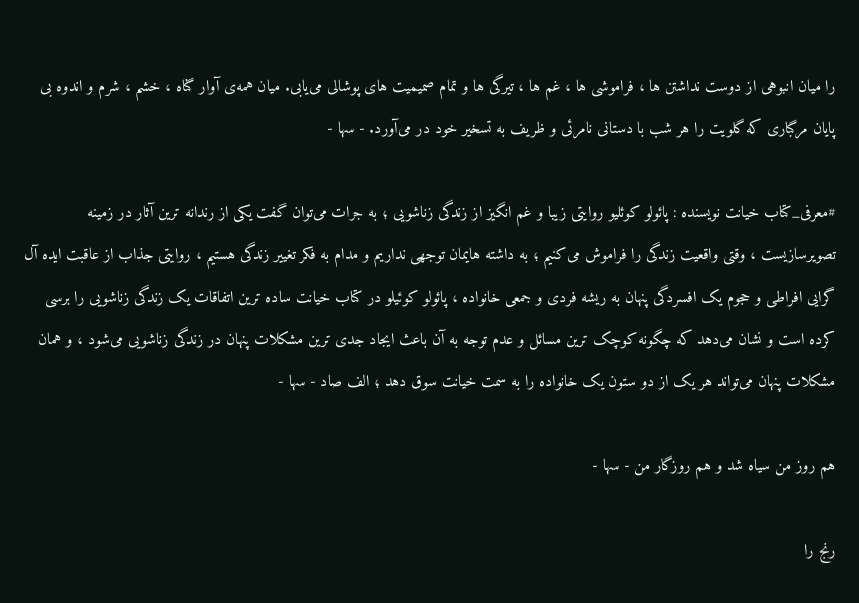را میان انبوهی از دوست نداشتن ها ، فراموشی ها ، غم ها ، تیرگی ها و تمام صمیمیت های پوشالی می‌یابی. میان همه‌ی آوار گناه ، خشم ، شرم و اندوه بی پایان مرگباری که گلویت را هر شب با دستانی نامرئی و ظریف به تسخیر خود در می‌آورد. - سها -

#معرفی_کتاب خیانت نویسنده : پائولو کوئلیو روایتی زیبا و غم انگیز از زندگی زناشویی ؛ به جرات می‌توان گفت یکی از رندانه ترین آثار در زمینه تصویرسازیست ، وقتی واقعیت زندگی را فراموش می‌کنیم ؛ به داشته هایمان توجهی نداریم و مدام به فکر تغییر زندگی هستیم ، روایتی جذاب از عاقبت ایده آل گرایی افراطی و حجوم یک افسردگی پنهان به ریشه فردی و جمعی خانواده ، پائولو کوئیلو در کتاب خیانت ساده ترین اتفاقات یک زندگی زناشویی را برسی کرده است و نشان می‌دهد که چگونه کوچک ترین مسائل و عدم توجه به آن باعث ایجاد جدی ترین مشکلات پنهان در زندگی زناشویی می‌شود ، و همان مشکلات پنهان می‌تواند هر یک از دو ستون یک خانواده را به سمت خیانت سوق دهد ؛ الف صاد - سها -

هم روز من سیاه شد و هم روزگار من - سها -

رنج را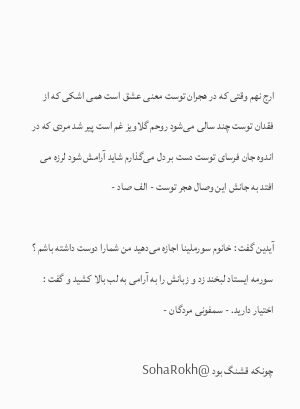ارج نهم وقتی که در هجران توست معنی عشق است همی اشکی که از فقدان توست چند سالی می‌شود روحم گلاویز غم است پیر شد مردی که در اندوه جان فرسای توست دست بر دل می‌گذارم شاید آرامش شود لرزه می افتد به جانش این وصال هجر توست - الف صاد -

آیدین گفت : خانوم سورملینا اجازه می‌دهید من شمارا دوست داشته باشم ؟ سورمه ایستاد لبخند زد و زبانش را به آرامی به لب بالا کشید و گفت : اختیار دارید. - سمفونی مردگان -

چونکه قشنگ بود @SohaRokh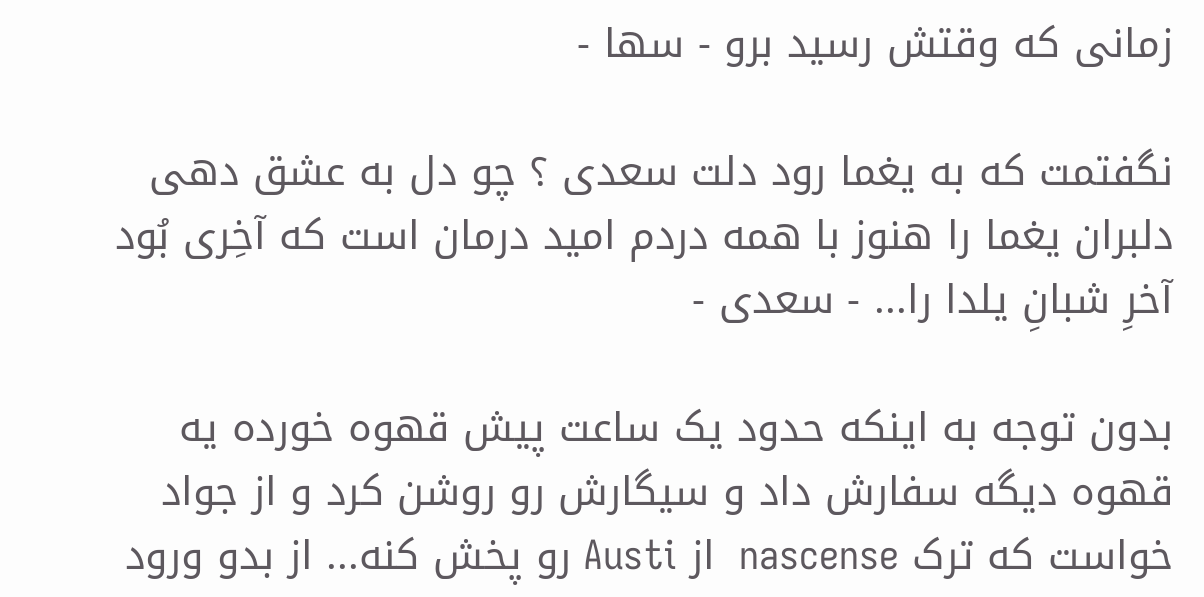زمانی که وقتش رسید برو - سها -

نگفتمت که به یغما رود دلت سعدی ؟ چو دل به عشق دهی دلبران یغما را هنوز با همه دردم امید درمان است که آخِری بُود آخرِ شبانِ یلدا را... - سعدی -

بدون توجه به اینکه حدود یک ساعت پیش قهوه خورده یه قهوه دیگه سفارش داد و سیگارش رو روشن کرد و از جواد خواست که ترک nascense  از Austi رو پخش کنه... از بدو ورود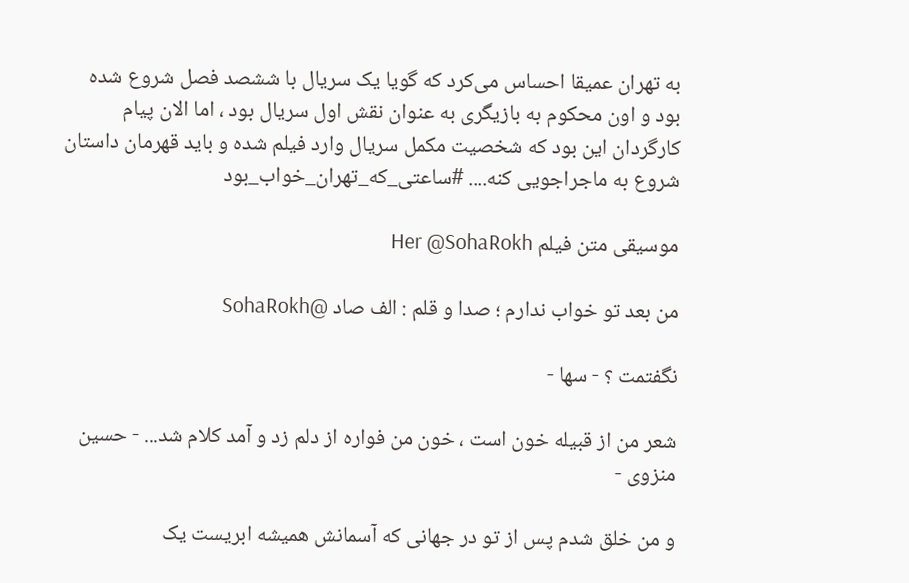به تهران عمیقا احساس می‌کرد که گویا یک سریال با ششصد فصل شروع شده بود و اون محکوم به بازیگری به عنوان نقش اول سریال بود ، اما الان پیام کارگردان این بود که شخصیت مکمل سریال وارد فیلم شده و باید قهرمان داستان شروع به ماجراجویی کنه.... #ساعتی_که_تهران_خواب_بود

موسیقی متن فیلم Her @SohaRokh

من بعد تو خواب ندارم ؛ صدا و قلم : الف صاد @SohaRokh

نگفتمت ؟ - سها -

شعر من از قبیله خون است ، خون من فواره از دلم زد و آمد کلام شد... - حسین منزوی -

و من خلق شدم پس از تو در جهانی که آسمانش همیشه ابریست یک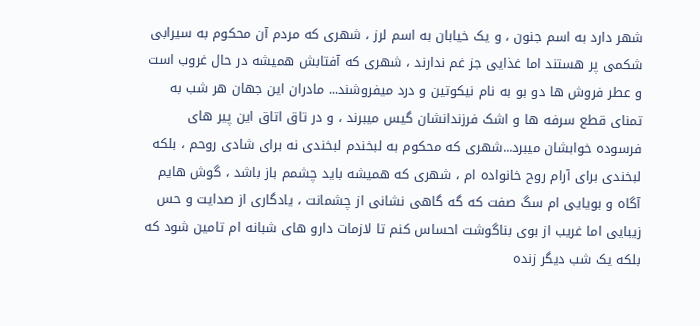شهر دارد به اسم جنون ، و یک خیابان به اسم لرز ، شهری که مردم آن محکوم به سیرابی شکمی پر هستند اما غذایی جز غم ندارند ، شهری که آفتابش همیشه در حال غروب است و عطر فروش ها دو بو به نام نیکوتین و درد میفروشند... مادران این جهان هر شب به تمنای قطع سرفه ها و اشک فرزندانشان گیس میبرند ، و در تاق اتاق این پیر های فرسوده خوابشان میبرد...شهری که محکوم به لبخندم لبخندی نه برای شادی روحم ، بلکه لبخندی برای آرام روح خانواده ام ، شهری که همیشه باید چشمم باز باشد ، گوش هایم آگاه و بویایی ام سگ صفت که گه گاهی نشانی از چشمانت ، یادگاری از صدایت و حس زیبایی اما غریب از بوی بناگوشت احساس کنم تا لازمات دارو های شبانه ام تامین شود که بلکه یک شب دیگر زنده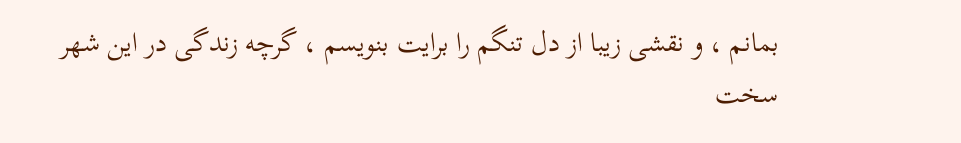بمانم ، و نقشی زیبا از دل تنگم را برایت بنویسم ، گرچه زندگی در این شهر سخت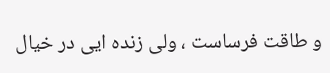و طاقت فرساست ، ولی زنده ایی در خیال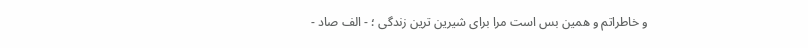و خاطراتم و همین بس است مرا برای شیرین ترین زندگی ؛ - الف صاد -